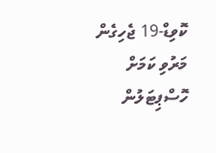ކޮވިޑް-19 ޖެހިގެން މަރުވި ކަމަށް ހޮސްޕިޓަލުން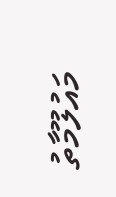މައުލޫމާތު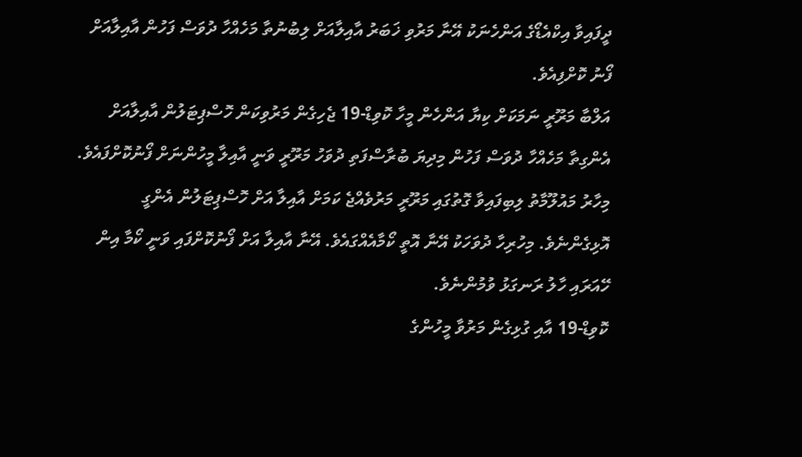ދީފައިވާ އިކްއެޑޯގެ އަންހެނަކު އޭނާ މަރުވި ޚަބަރު އާއިލާއަށް ލިބުނުތާ މަހެއްހާ ދުވަސް ފަހުން އާއިލާއަށް ފޯނު ކޮށްފިއެވެ.
އަލްބާ މަރޫރީ ނަމަކަށް ކިޔާ އަންހެން މީހާ ކޮވިޑް-19 ޖެހިގެން މަރުވިކަން ހޮސްޕިޓަލުން އާއިލާއަށް އެންގިތާ މަހެއްހާ ދުވަސް ފަހުން މިދިޔަ ބުރާސްފަތި ދުވަހު މަރޫރީ ވަނީ އާއިލާ މީހުންނަށް ފޯނުކޮށްފައެވެ.
މިހާރު މައުލޫމާތު ލިބިފައިވާ ގޮތުގައި މަރޫރީ މަރުވެއްޖެ ކަމަށް އާއިލާ އަށް ހޮސްޕިޓަލުން އެންގީ އޮޅިގެންނެވެ. މިހުރިހާ ދުވަހަކު އޭނާ އޮތީ ކޯމާއެއްގައެވެ. އޭނާ އާއިލާ އަށް ފޯނުކޮށްފައި ވަނީ ކޯމާ އިން ހޭއަރައި ހާލު ރަނގަޅު ވުމުންނެވެ.
ކޮވިޑް-19 އާއި ގުޅިގެން މަރުވާ މީހުންގެ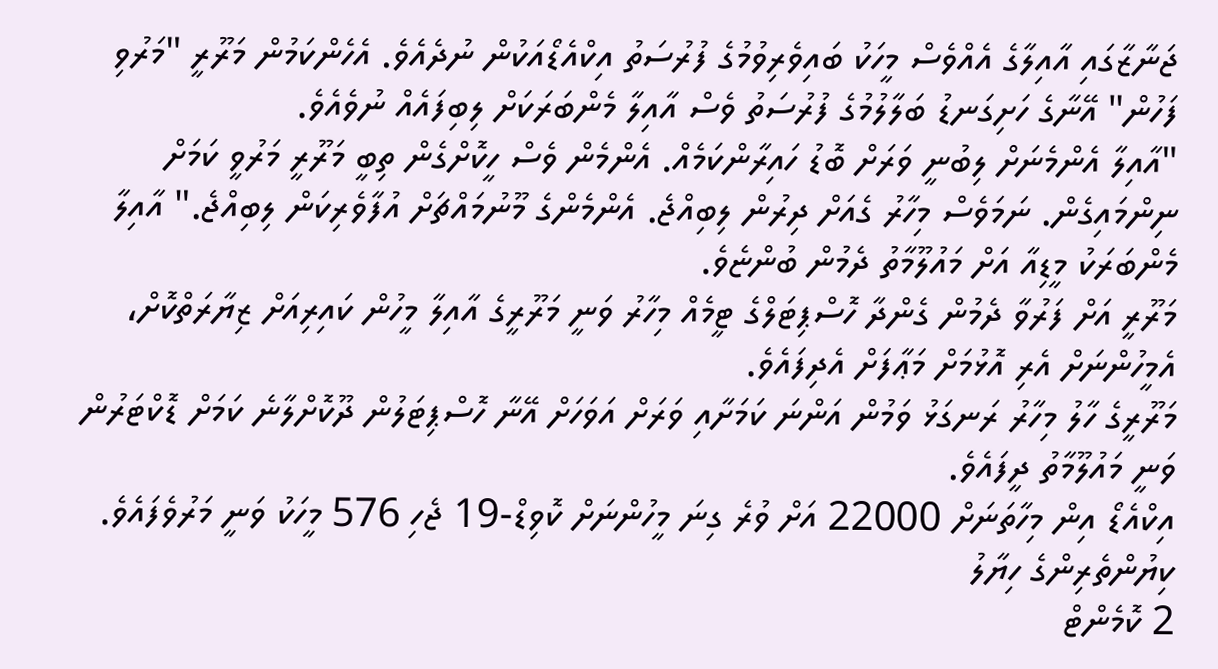ޖަނާޒާގައި އާއިލާގެ އެއްވެސް މީހަކު ބައިވެރިވުމުގެ ފުރުސަތު އިކްއެޑޯއަކުން ނުދެއެވެ. އެހެންކަމުން މަރޫރީ "މަރުވި ފަހުން" އޭނާގެ ހަށިގަނޑު ބަލާލުމުގެ ފުރުސަތު ވެސް އާއިލާ މެންބަރަކަށް ލިބިފައެއް ނުވެއެވެ.
"އާއިލާ އެންމެނަށް ލިބުނީ ވަރަށް ބޮޑު ހައިރާންކަމެއް. އެންމެން ވެސް ހީކޮށްގެން ތިބީ މަރޫރީ މަރުވީ ކަމަށް ނިންމައިގެން. ނަމަވެސް މިހާރު ގެއަށް ދިރުން ލިބިއްޖެ. އެންމެންގެ މޫނުމައްޗަށް އުފާވެރިކަން ލިބިއްޖެ." އާއިލާ މެންބަރަކު މީޑިއާ އަށް މައުލޫމާތު ދެމުން ބުންޏެވެ.
މަރޫރީ އަށް ފަރުވާ ދެމުން ގެންދާ ހޮސްޕިޓަލްގެ ޓީމެއް މިހާރު ވަނީ މަރޫރީގެ އާއިލާ މީހުން ކައިރިއަށް ޒިޔާރަތްކޮށް، އެމީހުންނަށް އެރި އޮޅުމަށް މަޢާފަށް އެދިފައެވެ.
މަރޫރީގެ ހާލު މިހާރު ރަނގަޅު ވަމުން އަންނަ ކަމަށާއި ވަރަށް އަވަހަށް އޭނާ ހޮސްޕިޓަލުން ދޫކޮށްލާނެ ކަމަށް ޑޮކްޓަރުން ވަނީ މައުލޫމާތު ދީފައެވެ.
އިކްއެޑޯ އިން މިހާތަނަށް 22000 އަށް ވުރެ ގިނަ މީހުންނަށް ކޮވިޑް-19 ޖެހި 576 މީހަކު ވަނީ މަރުވެފައެވެ.
ކިޔުންތެރިންގެ ހިޔާލު
2 ކޮމެންޓް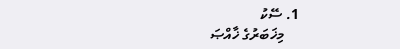1. ސޭކު
    މިޚަބަރުގެ ޚާއްޞަ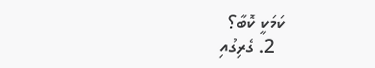ކަމަކީ ކޮބާ؟
  2. ގެރިގުއި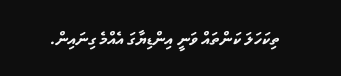ތިކަހަލަ ކަންތައް ވަނީ އިންޑިޔާގަ އެއްމެ ގިނައިން.